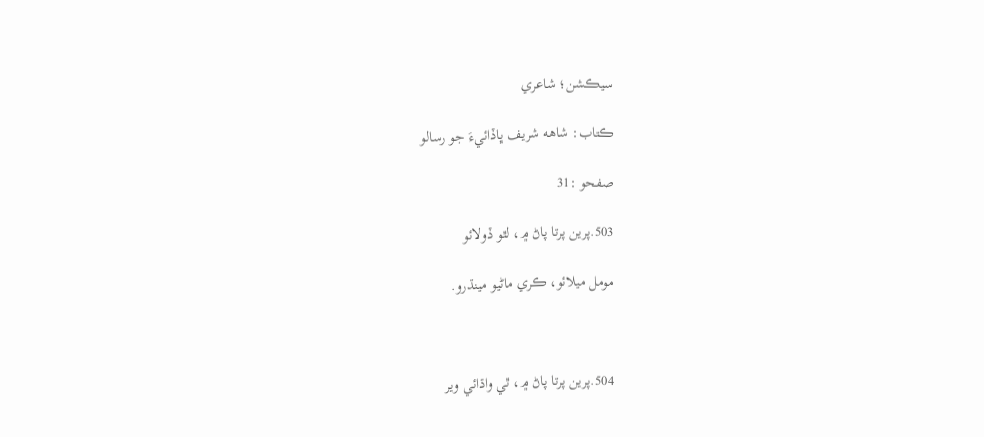سيڪشن؛ شاعري

ڪتاب: شاهه شريف ڀاڏائيءَ جو رسالو

صفحو :31

503.پرين پرتا پاڻ ۾، لٿو ڏولائو

مومل ميلائو، ڪري ماڻيو مينڌرو.



504.پرين پرتا پاڻ ۾، ٿي واڌائي وير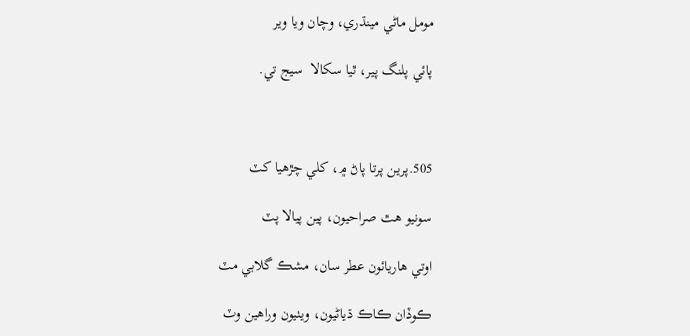مومل ماڻي مينڌري، وچان ويا وير

پائي پلنگ پير، ٿيا سکالا  سيج تي.



505.پرين پرتا پاڻ ۾، کلي چڙهيا کٽ

سونيو هٿ صراحيون، پين پيالا پٽ

اوتي هاريائون عطر سان، مشڪ گلابي مٽ

ڪوڏان ڪاڪ ڌياڻيون، ويٺيون وراهين وٽ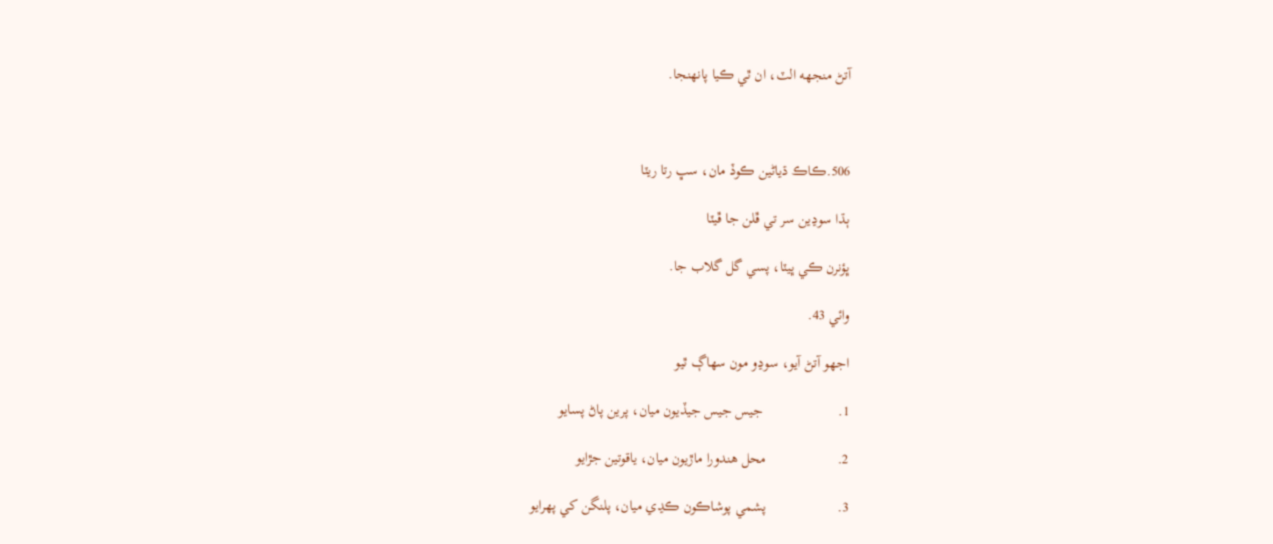آتڻ منجهه الٽ، ان ٿي ڪيا پانهنجا.



506.ڪاڪ ڌياڻين ڪوڏ مان، سڀ رتا ريٽا

ٻڌا سوڍين سر تي ڦلن جا ڦيٽا

ڀؤنرن ڪي ڀيٽا، پسي گل گلاب جا.

وائي 43.

اجهو آتڻ آيو، سوڍو مون سهاڳ ٿيو

1.                    جيس جيس جيڏيون ميان، پرين پاڻ پسايو

2.                   محل هندورا ماڙيون ميان، ياقوتين جڙايو

3.                   پشمي پوشاڪون ڪڍي ميان، پلنگن کي پهرايو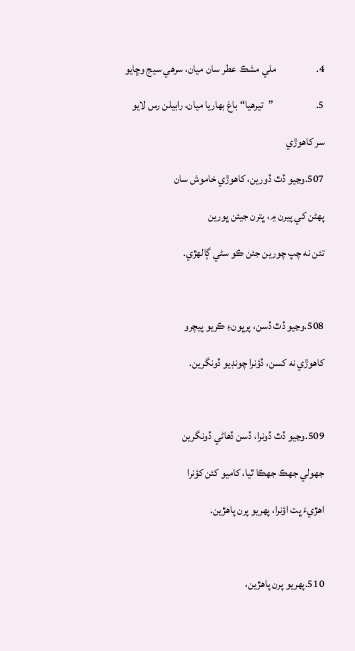4.                   ملي مشڪ عطر سان ميان، سرهي سيج وڇايو

5.                    ”تيرهيا“ باغ بهاريا ميان، رابيلن رس لايو

سر کاهوڙي

507.وڃيو ڏٿ ڏورين، کاهوڙي خاموش سان

پهڻن کي پيرن ۾، ڀترن جيئن ڀورين

تئن نه چپ چورين جئن ڪو سڻي ڳالهڙي.



508.وڃيو ڏٿ ڏسن، پرڀونءِ ڪريو پيچرو

کاهوڙي نه کسن، ڏؤنرا چونڊيو ڏونگرين.



509.وڃيو ڏٿ ڏونرا، ڏسن ڏهاڻي ڏونگرين

جهولي جهڪ جهڪا ٿيا، کاميو کئن کؤنرا

اهڙيءَ ڀت اؤنرا، پهريو پرن پاهڙين.



510.پهريو پرن پاهڙين،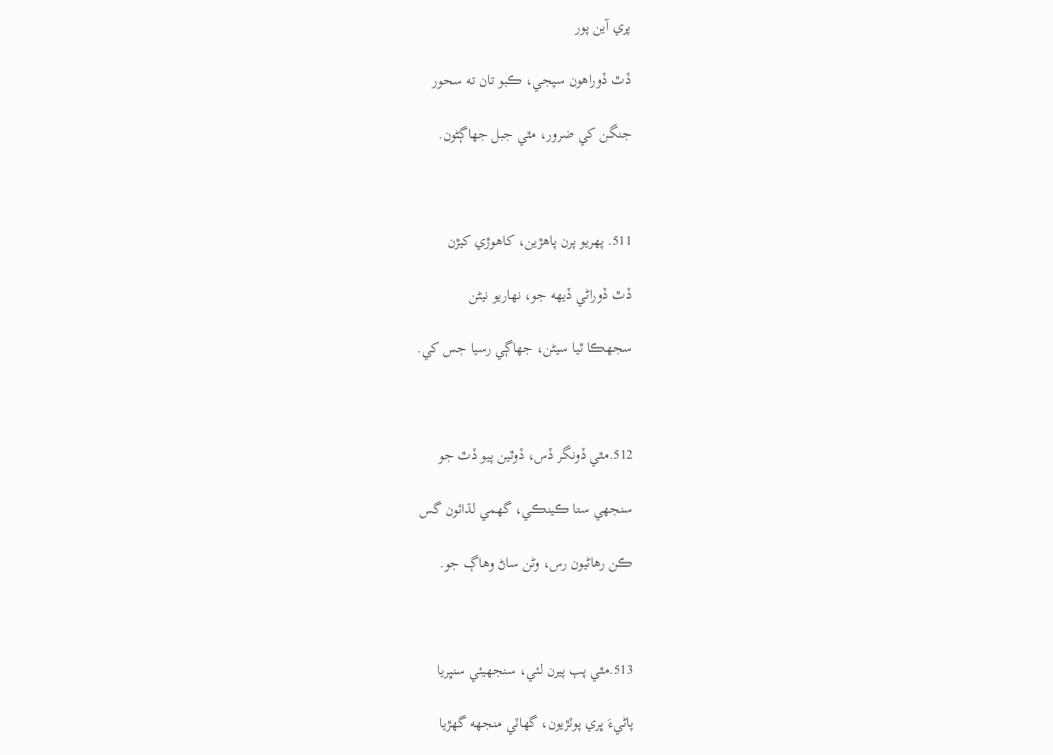پري آين پور

ڏٿ ڏوراهون سپجي، ڪبو تان ته سحور

جنگن کي ضرور، مٿي جبل جهاڳڻون.



511. پهريو پرن پاهڙين، کاهوڙي کيڙن

ڏٿ ڏوراڻي ڏيهه جو، نهاريو نيڻن

سجهڪا ٿيا سيڻن، جهاڳي رسيا جس کي.



512.مٿي ڏونگر ڏس، ڏوٿين پيو ڏٿ جو

سنجهي ستا ڪينڪي، گهمي لڌائون گس

ڪن رهاڻيون رس، وڻن ساڻ وهاڳ جو.



513.مٿي پٻ پيرن لئي، سنجهيئي سنڀريا

پاڻيءَ ڀري پوٽڙيون، گهاٽي منجهه گهڙيا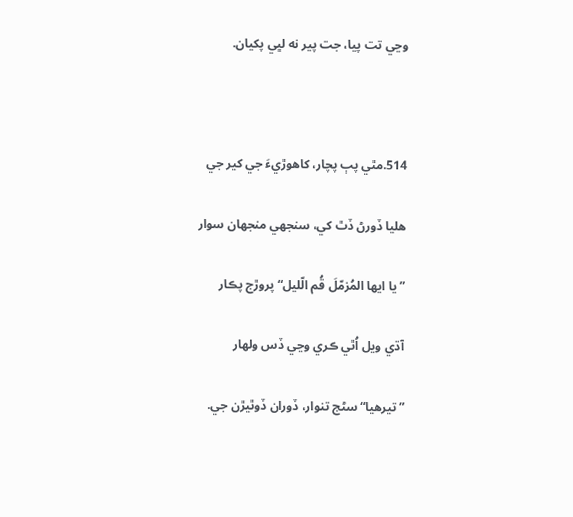وڃي تت پيا، جت پير نه لڀي پکيان.



514.مٿي پٻ پچار، کاهوڙيءَ جي کير جي

هليا ڏورڻ ڏٿ کي، سنجهي منجهان سوار

”يا ايها المُزمّلَ قُم الّليل“ پروڙج پڪار

آڌي ويل اُٿي ڪري وڃي ڏس ولهار

”تيرهيا“ سڻج تنوار، ڏوران ڏوٿيڙن جي.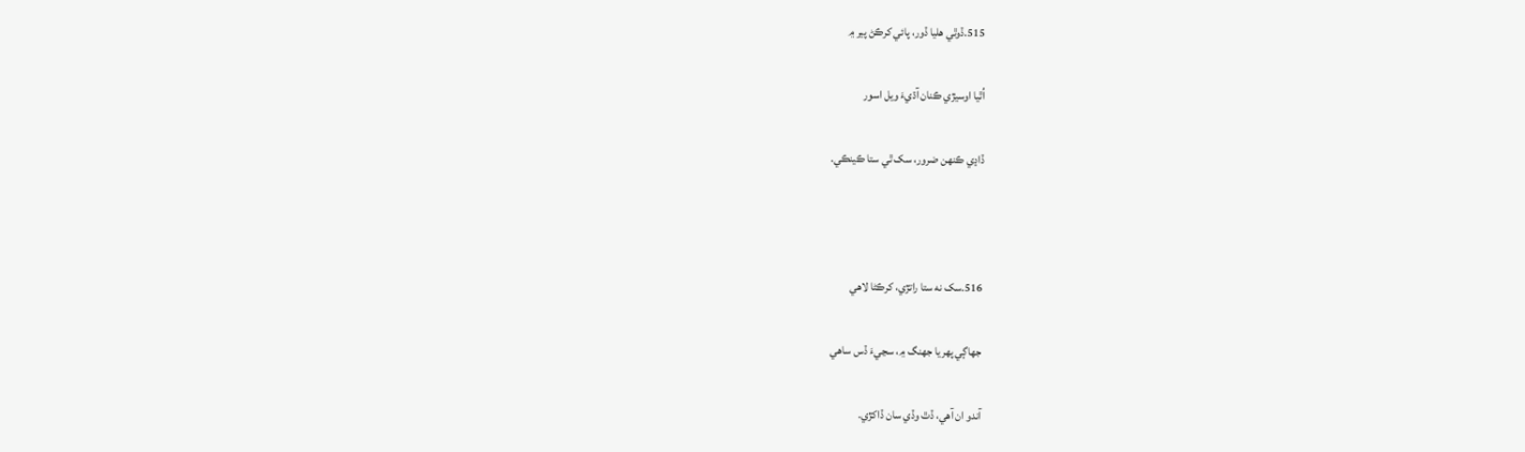515.ڏوٿي هليا ڏور، پائي کرڪڻ پير ۾

اُٿيا اوسيڙي ڪنان آڌيءَ ويل اسور

ڏاڍي ڪنهن ضرور، سک ٿي ستا ڪينڪي.



516.سک نه ستا راتڙي، کرڪڻا لاهي

جهاڳي پهريا جهنگ ۾، سڃيءَ ڏس ساهي

آندو ان آهي، ڏٿ وڏي سان ڏاکڙي.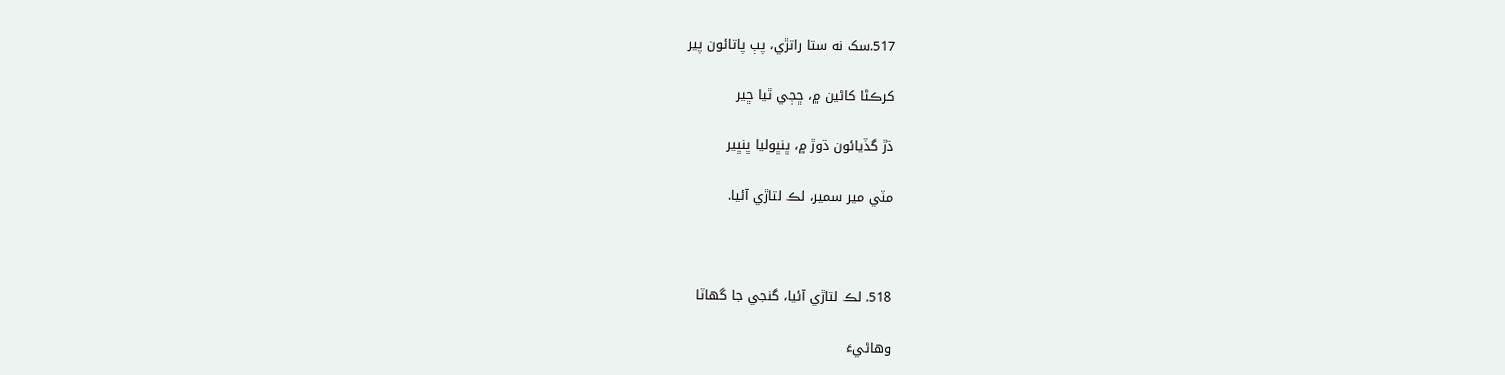517.سک نه ستا راتڙي، پٻ پاتائون پير

کرڪڻا کاڻين ۾، ڇڄي ٿيا ڇير

ڌڙ گڏيائون ڌوڙ ۾، ڀنڀوليا ڀنڀير

مٽي مير سمير، لڪ لتاڙي آئيا.



518. لڪ لتاڙي آئيا، گنجي جا گهاٽا

وهاڻيءَ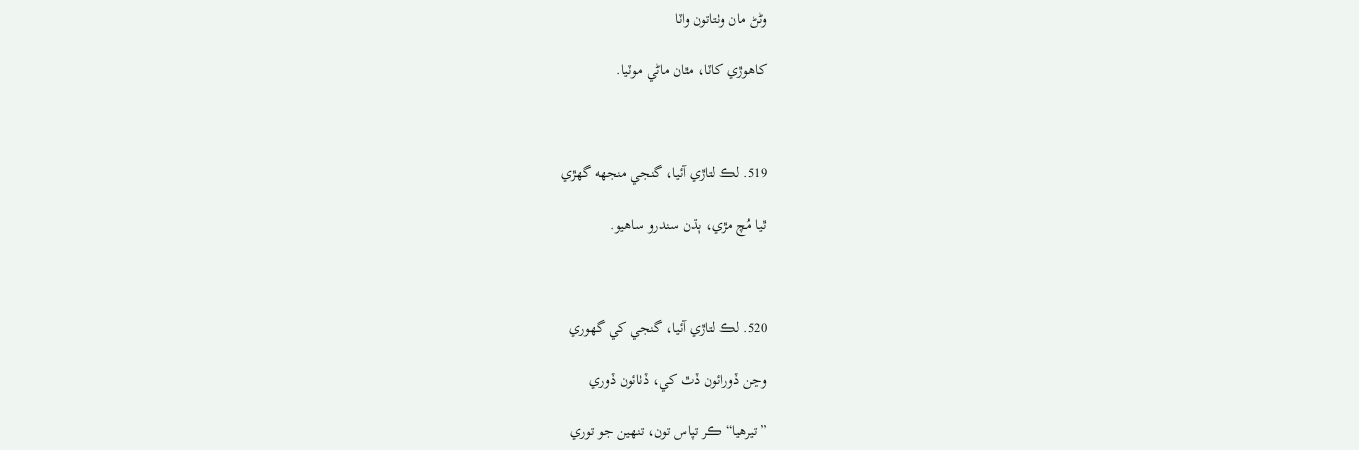وڻڻ مان وٺتاتون واٽا

کاهوڙي کاٽا، مٿان ماڻي موٽيا.



519. لڪ لتاڙي آئيا، گنجي منجهه گهڙي

ٿيا مُچ مڙي، ٻڌن سندرو ساهيو.



520. لڪ لتاڙي آئيا، گنجي کي گهوري

وڃن ڏورائون ڏٿ کي، ڏٺائون ڏوري

”تيرهيا“ ڪر تپاس تون، تنهين جو توري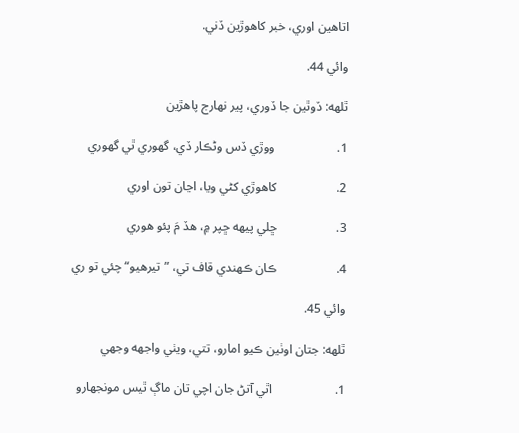اتاهين اوري، خبر کاهوڙين ڏني.

وائي 44.

ٿلهه: ڏوٿين جا ڏوري، پير نهارج پاهڙين

1.                    ووڙي ڏس وڻڪار ڏي، گهوري ٿي گهوري

2.                   کاهوڙي کڻي ويا، اڃان تون اوري

3.                   ڇلي پيهه ڇپر ۾، هڏ مَ پئو هوري

4.                   ڪان ڪهندي قاف تي، ”تيرهيو“ چئي تو ري

وائي 45.

ٿلهه: جتان اوٺين ڪيو امارو، تتي، ويٺي واجهه وجهي

1.                    اٿي آتڻ جان اچي تان ماڳ ٿيس مونجهارو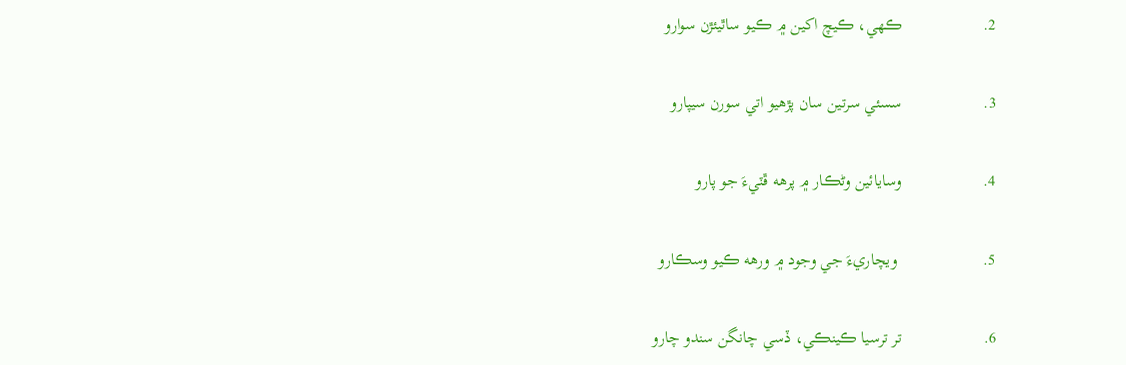2.                   ڪهي، ڪيچ اکين ۾ ڪيو ساٿيئڙن سوارو

3.                   سسئي سرتين سان پڙهيو اتي سورن سيپارو

4.                   وسايائين وڻڪار ۾ پرهه ڦٽيءَ جو پارو

5.                    ويچاريءَ جي وجود ۾ ورهه ڪيو وسڪارو

6.                   تر ترسيا ڪينڪي، ڏسي چانگن سندو چارو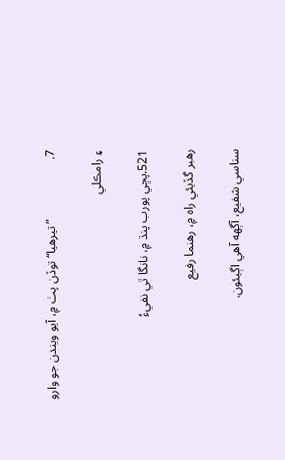7.                   ”تيرهيا“ توڏن پٺ ۾، آيو ويندن جو وارو

۽ رامڪلي

521.پڇي پورب پنڌ ۾، نانگا ٿي نفيءُ

رهبر گڏيئي راه ۾، رهنما رفيع

سناسي شفيع، آڳهه آهي اڳيئون.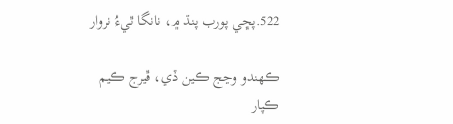522.پڇي پورب پنڌ ۾، نانگا ٿيءُ نروار

ڪهندو وڃج ڪين ڏي، ڦيرج ڪيم ڪپار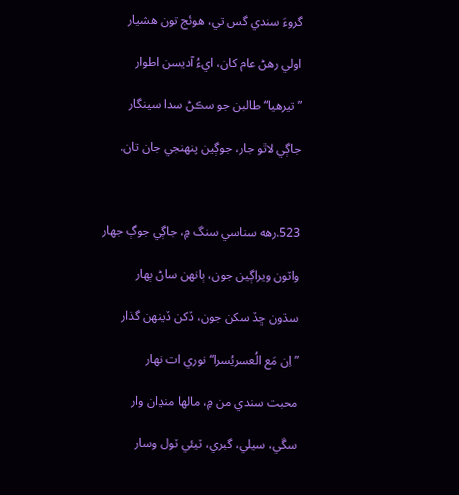گروءَ سندي گس تي، هوئج تون هشيار

اولي رهڻ عام کان، ايءُ آديسن اطوار

”تيرهيا“ طالبن جو سڪڻ سدا سينگار

جاڳي لاٿو جار، جوڳين پنهنجي جان تان.



523.رهه سناسي سنگ ۾، جاڳي جوڳ جهار

واٽون ويراڳين جون، ٻانهن ساڻ ٻهار

سڌون ڇڏ سکن جون، ڏکن ڏينهن گذار

”اِن مَع الُعسريُسرا“ نوري ات نهار

محبت سندي من ۾، مالها منڍان وار

سڱي، سيلي، گبري، ٽيئي ٽول وسار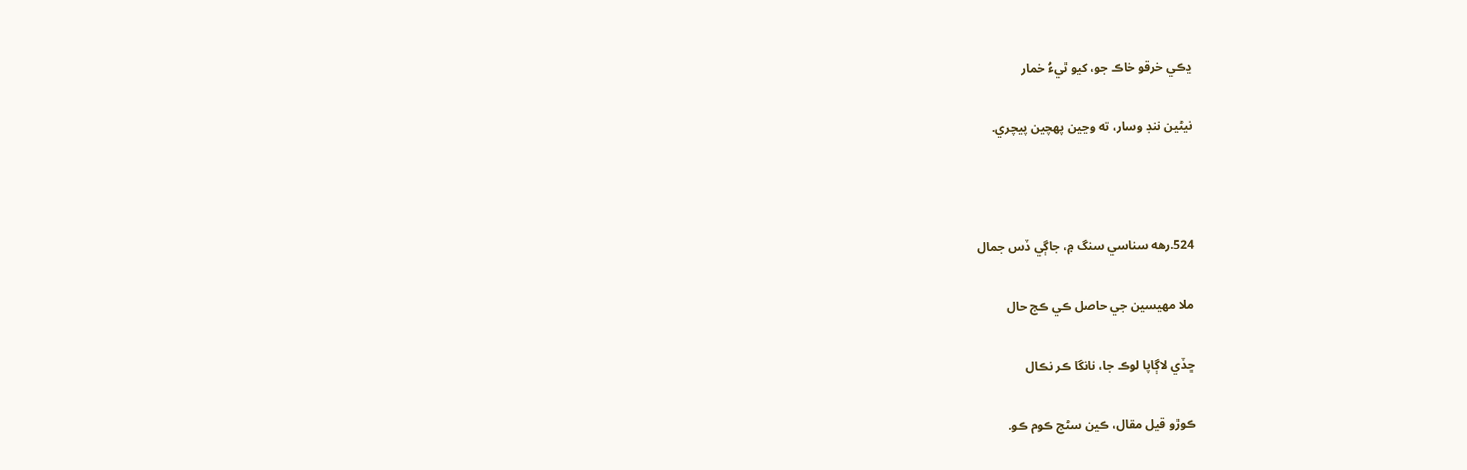ڍڪي خرقو خاڪ جو، کيو ٿيءُ خمار

نيڻين ننڊ وسار، ته وڃين پهچين پيچري.



524.رهه سناسي سنگ ۾، جاڳي ڏس جمال

ملا مهيسين جي حاصل ڪي ڪج حال

ڇڏي لاڳاپا لوڪ جا، نانگا ڪر نڪال

ڪوڙو قيل مقال، ڪين سڻج ڪوم ڪو.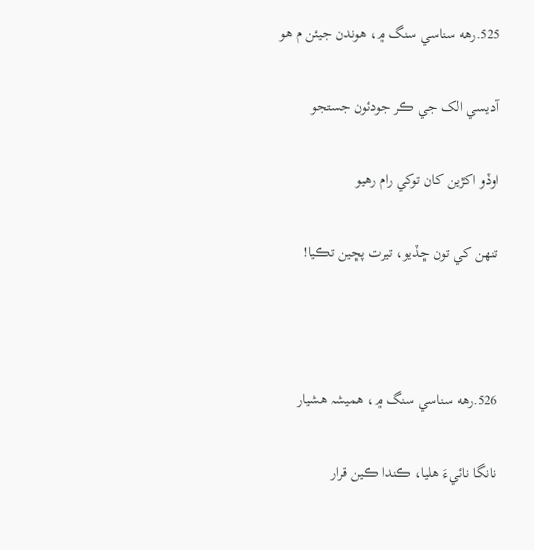525.رهه سناسي سنگ ۾، هوندن جيئن م هو

آديسي الک جي ڪر جودئون جستجو

اوڏو اکڙين کان توکي رام رهيو

تنهن کي تون ڇڏيو، تيرت پڇين تڪيا!



526.رهه سناسي سنگ ۾، هميشہ هشيار

نانگا نائيءَ هليا، ڪندا ڪين قرار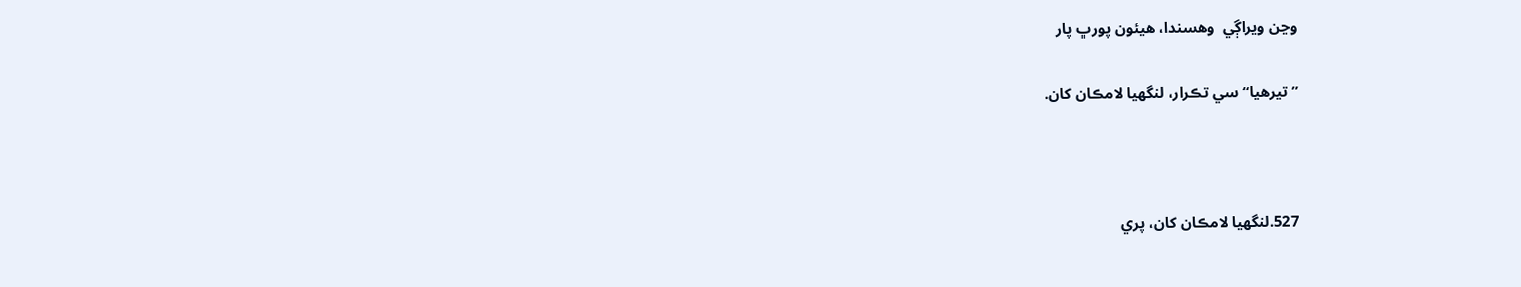وڃن ويراڳي  وهسندا، هيئون پورڀ پار

”تيرهيا“ سي تڪرار، لنگهيا لامڪان کان.



527.لنگهيا لامڪان کان، پري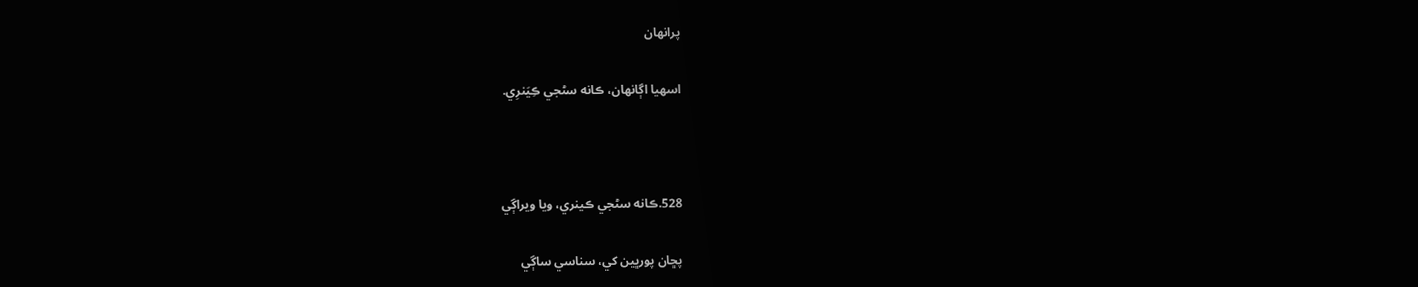پرانهان

اسهيا اڳانهان، ڪانه سڻجي ڪِيَنرِي.



528.ڪانه سڻجي ڪينري، ويا ويراڳي

پڇان پورڀين کي، سناسي ساڳي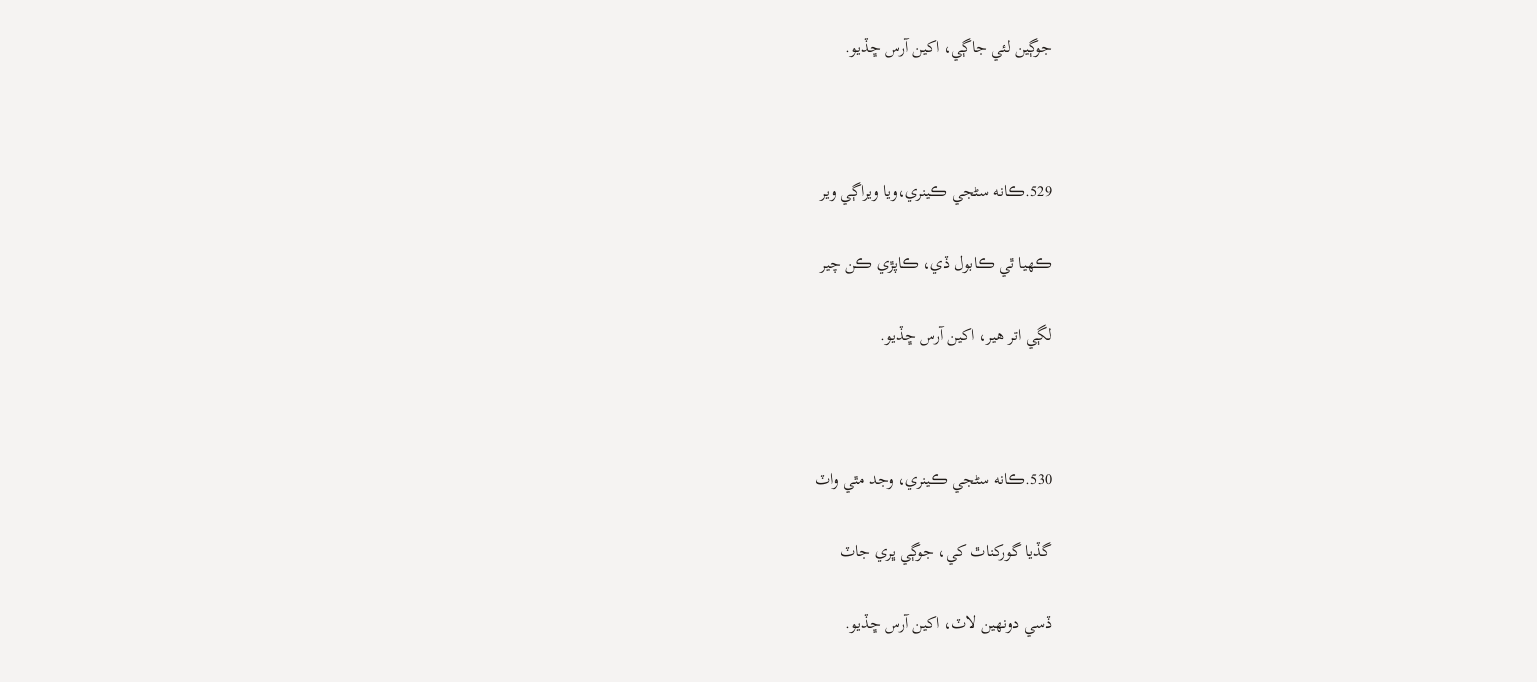جوڳين لئي جاڳي، اکين آرس ڇڏيو.



529.ڪانه سڻجي ڪينري،ويا ويراڳي وير

ڪهيا ٿي ڪابول ڏي، ڪاپڙي ڪن چير

لڳي اتر هير، اکين آرس ڇڏيو.



530.ڪانه سڻجي ڪينري، وجد مٿي واٽ

گڏيا گورکناٿ کي، جوڳي ڀري جاٽ

ڏسي دونهين لاٽ، اکين آرس ڇڏيو.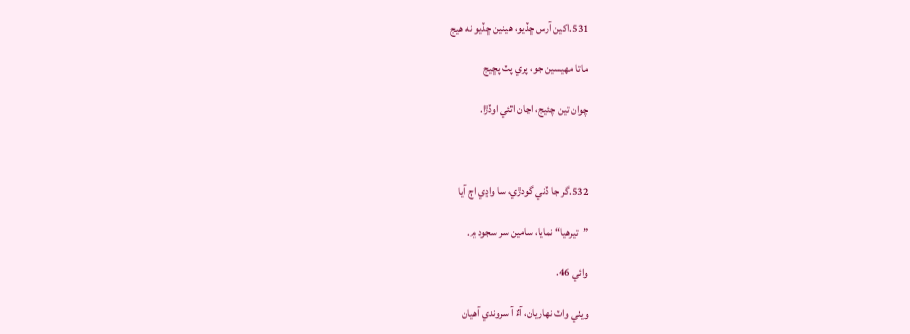531.اکين آرس ڇڏيو، هينين ڇڏيو نه هيج

ماتا مهيسين جو، پري پٽ پڇيج

چوان تين چئيج، اڃان اٿئي اوڏڙا.



532.گر جا ڏني گودڙي، سا واڍي اڄ آيا

”تيرهيا“ نمايا، سامين سر سجود ۾.

وائي 46.

ويٺي واٽ نهاريان، آءٌ آ سروندي آهيان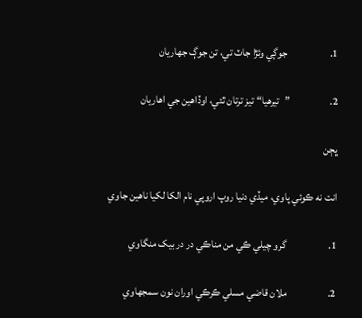1.                    جوڳي وئڙا جاٽ تي، تن جوڳ جهاريان

2.                   ”تيرهيا“ تيز ترتان ٿئي، اوڏاهين جي اهاريان

ڀڄن

انت نه ڪوئي پاوي، ميڏي دنيا روپ اروپي نام الکا لکيا ناهين جاوي

1.                    گرو چيلي ڪي من مناڪي در در بيک منگاوي

2.                   ملان قاضي مسلي ڪرڪي اوران نون سمجهاوي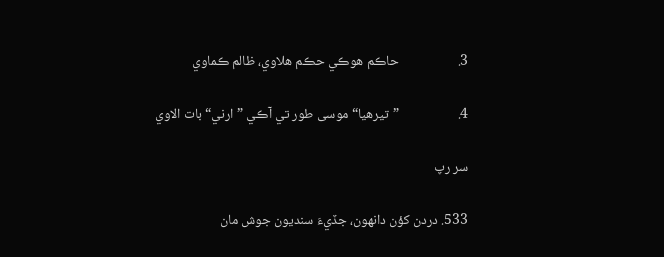3.                   حاڪم هوڪي حڪم هلاوي، ظالم ڪماوي

4.                   ”تيرهيا“ موسى طور تي آڪي ”ارني“ بات الاوي

سر رپ

533. دردن کؤن دانهون، جڏيءَ سنديون جوش مان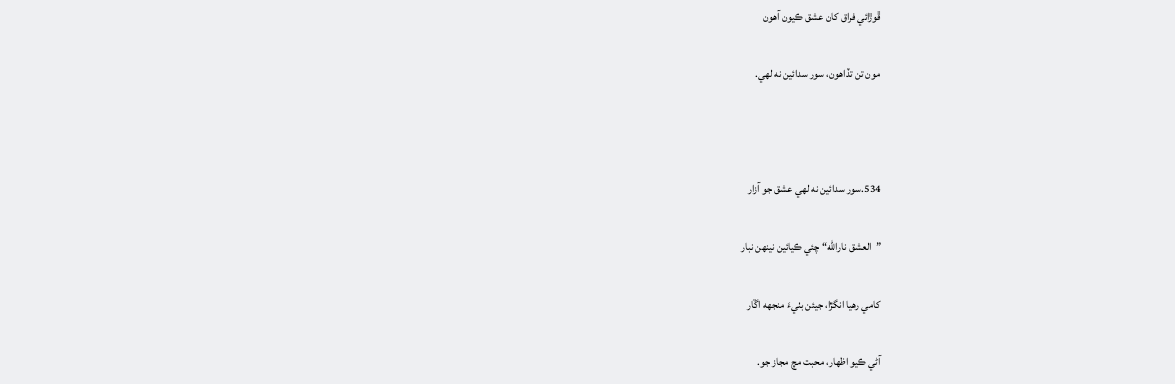ڦوڙائي فراق کان عشق ڪيون آهون

مون تن تڏاهون، سور سدائين نه لهي.



534.سور سدائين نه لهي عشق جو آزار

”العشق نارالله“ چئي ڪيائين نينهن نبار

کامي رهيا انگڙا، جيئن بٺيءَ منجهه اڱار

آڻي ڪيو اظهار، محبت مچ مجاز جو.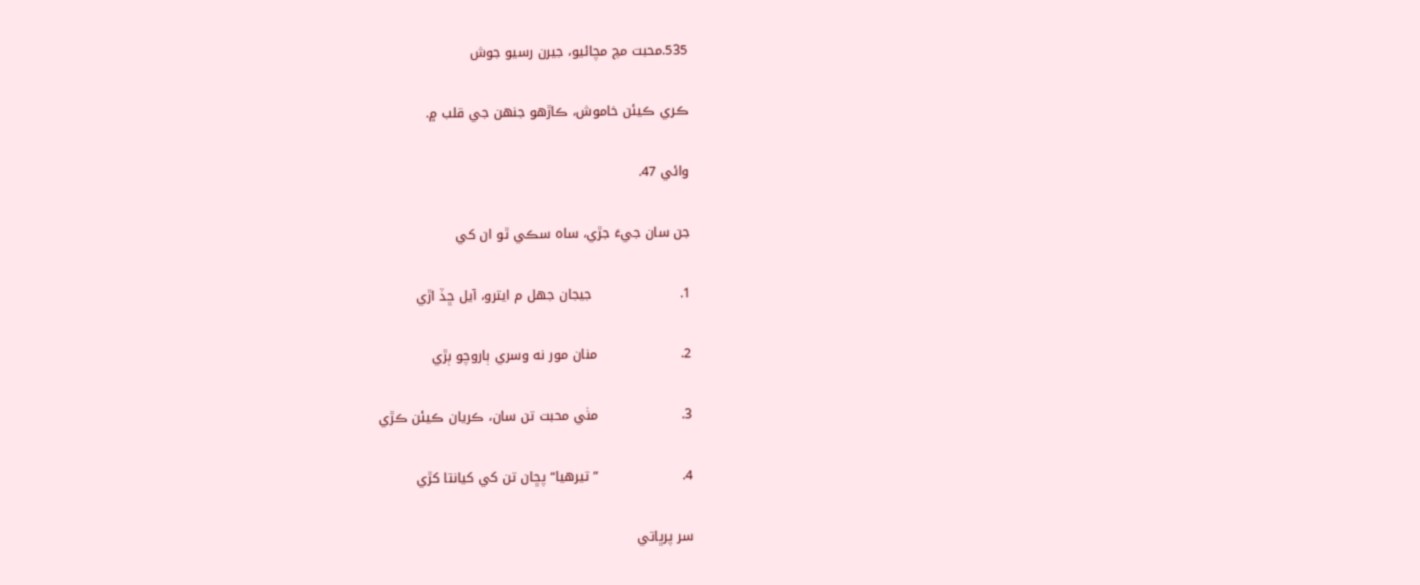535.محبت مچ مچائيو، جيرن رسيو جوش

ڪري ڪيئن خاموش، ڪاڙهو جنهن جي قلب ۾.

وائي 47.

جن سان جيءَ جڙي، ساه سڪي ٿو ان کي

1.                    جيجان جهل م ايترو، آيل ڇڏ اڙي

2.                   منان مور نه وسري ٻاروچو ٻڙي

3.                   مٺي محبت تن سان، ڪريان ڪيئن ڪڙي

4.                   ”تيرهيا“ پڇان تن کي کيانتا کڙي

سر پرڀاتي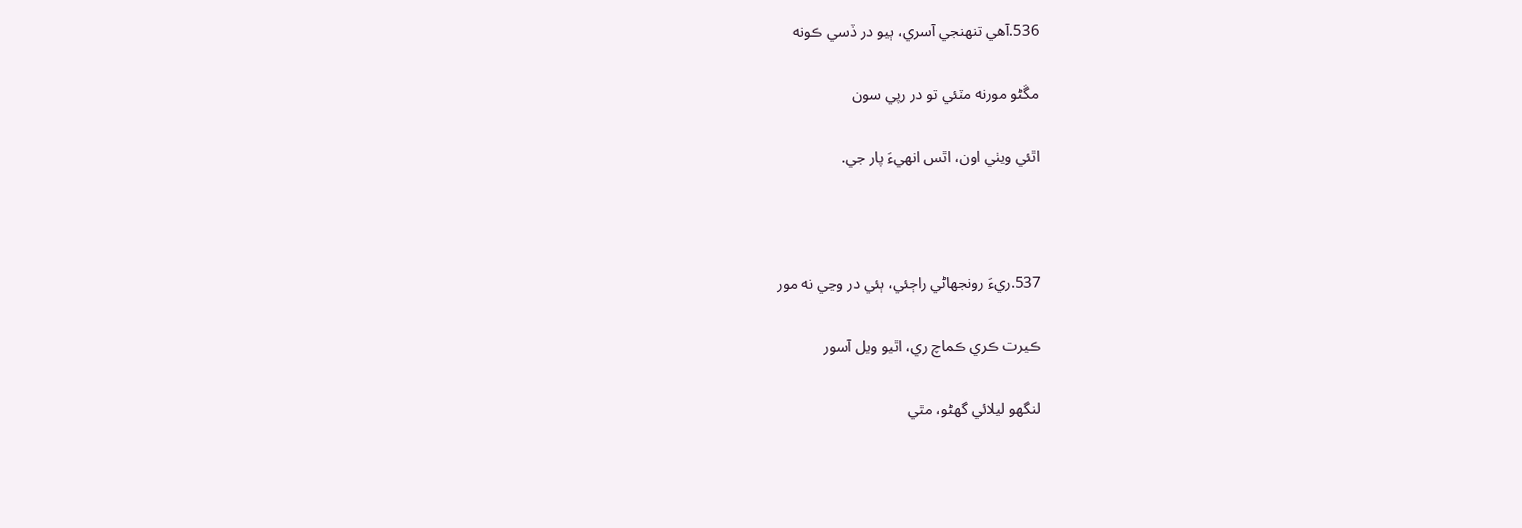536.آهي تنهنجي آسري، ٻيو در ڏسي ڪونه

مڱڻو مورنه مٽئي تو در رپي سون

اٿئي ويٺي اون، اٿس انهيءَ پار جي.



537.ريءَ رونجهاڻي راڄئي، ٻئي در وڃي نه مور

ڪيرت ڪري ڪماچ ري، اٿيو ويل آسور

لنگهو ليلائي گهڻو، مٿي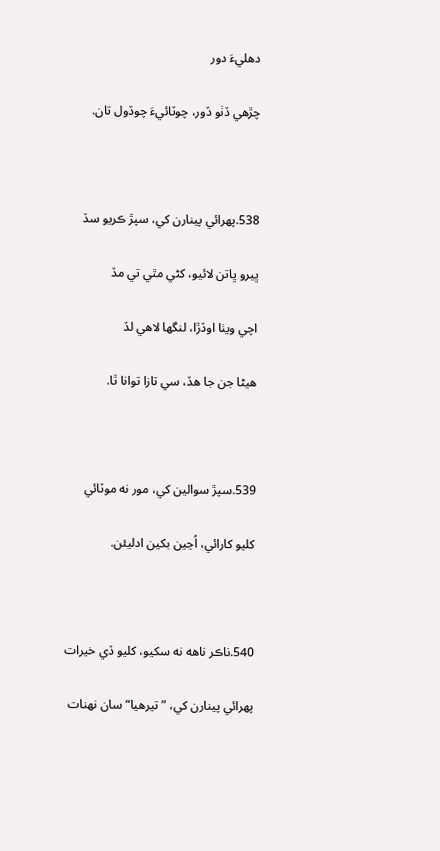دهليءَ دور

چڙهي ڏٺو ڏور، چوٽائيءَ چوڏول تان.



538.پهرائي پينارن کي، سپڙ ڪريو سڏ

ڀيرو ڀاتن لائيو، کڻي مٿي تي مڏ

اچي ويٺا اوڏڙا، لنگها لاهي لڏ

هيڻا جن جا هڏ، سي تازا توانا ٿا.



539.سپڙ سوالين کي، مور نه موٽائي

کليو کارائي، اُڃين بکين ادليئن.



540.ناڪر ناهه نه سکيو، کليو ڏي خيرات

پهرائي پينارن کي، ”تيرهيا“ سان نهنات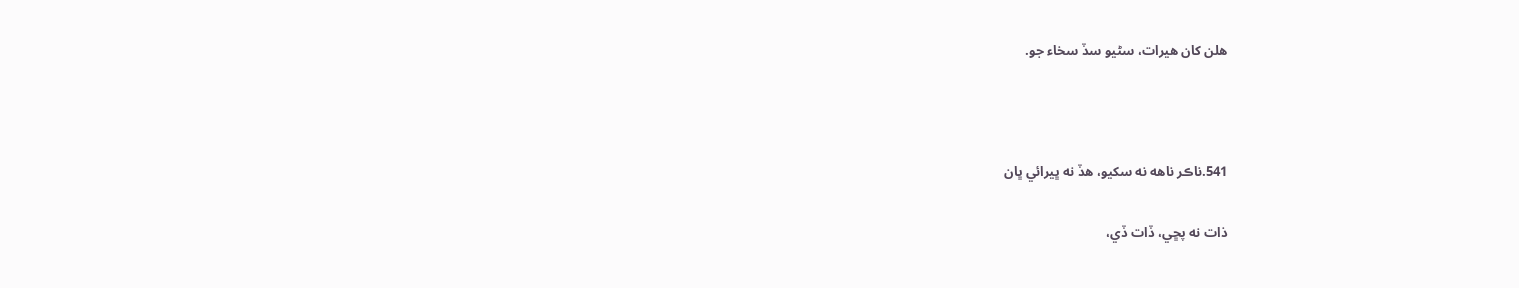هلن کان هيرات، سڻيو سڏ سخاء جو.



541.ناڪر ناهه نه سکيو، هڏ نه ڀيرائي ڀان

ذات نه پڇي، ڏات ڏي،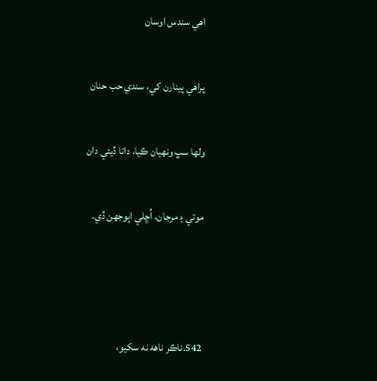اهي سندس اوسان

پراهي پينارن کي، سندي حب حنان

ولها سڀ ونهيان ڪيا، داتا ڏيئي دان

موتي ۽ مرجان، اُڇلي اٻوجهن ڏي.



542.ناڪر ناهه نه سکيو،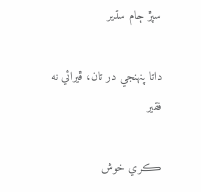سپڙ ڄام سڌير

داتا پنهنجي در تان، ڦيرائي نه فقير

ڪري خوش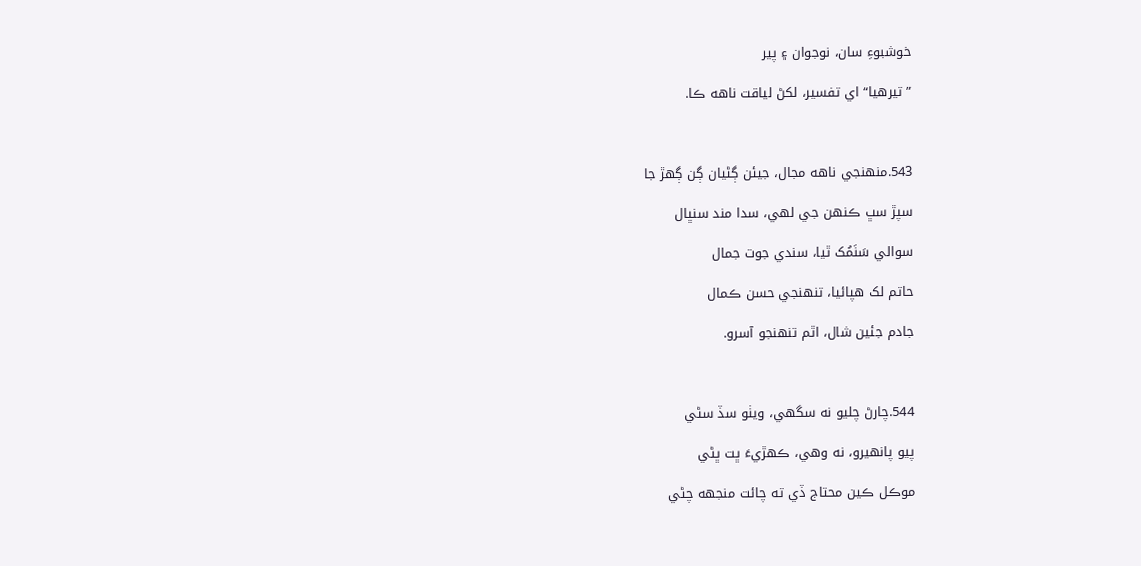خوشبوءِ سان، نوجوان ۽ پير

”تيرهيا“ اي تفسير، لکڻ لياقت ناهه ڪا.



543.منهنجي ناهه مجال، جيئن ڳڻيان ڳن ڳهڙ جا

سپڙ سڀ ڪنهن جي لهي، سدا مند سنڀال

سوالي سَنَمُک ٿيا، سندي جوت جمال

حاتم لک هپائيا، تنهنجي حسن ڪمال

جادم جئين شال، اٿم تنهنجو آسرو.



544.چارڻ چليو نه سگهي، ويٺو سڏ سڻي

پيو پانهيرو، نه وهي، ڪهڙيءَ ڀت ڀڻي

موڪل ڪين محتاج ڏي ته چائت منجهه چڻي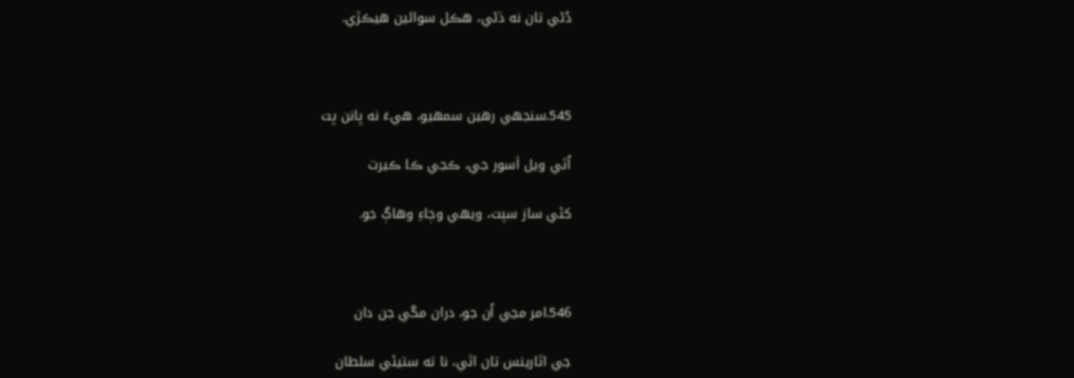دُئي تان نه ڌڻي، هڪل سوائين هيڪڙي.



545.سنجهي رهين سمهيو، هيءَ نه ڀانن ڀت

اُٿي ويل اَسور جي، ڪجي ڪا ڪيرت

کڻي ساز سپت، ويهي وڄاءِ وهاڳ جو.



546.امر مڃي اُن جو، دران مڱي جن دان

جي اٿارينس تان اٿي، نا ته ستيئي سلطان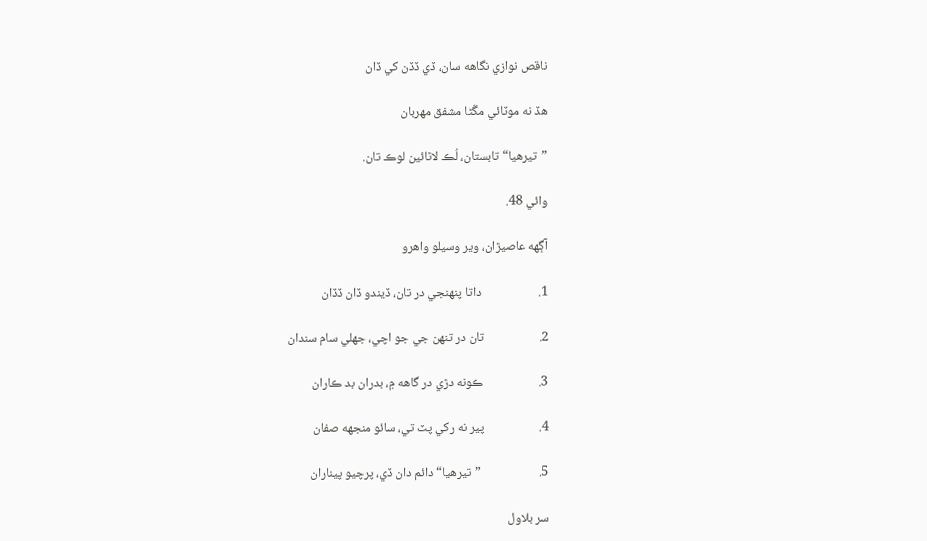ناقص نوازي نگاهه سان، ڏي ڏڏن کي ڏان

هڏ نه موٽائي مڱڻا مشفق مهربان

”تيرهيا“ تابستان، لُڪ لاٿائين لوڪ تان.

وائي 48.

آڳهه عاصيڙان، وير وسيلو واهرو

1.                    داتا پنهنجي در تان، ڏيندو ڏان ڏڏان

2.                   تان در تنهن جي جو اچي، جهلي سام سندان

3.                   ڪونه دڙي در گاهه ۾، بدران بد ڪاران

4.                   پير نه رکي پٽ تي، سائو منجهه صفان

5.                    ”تيرهيا“ دائم دان ڏي، پرچيو پيناران

سر بلاول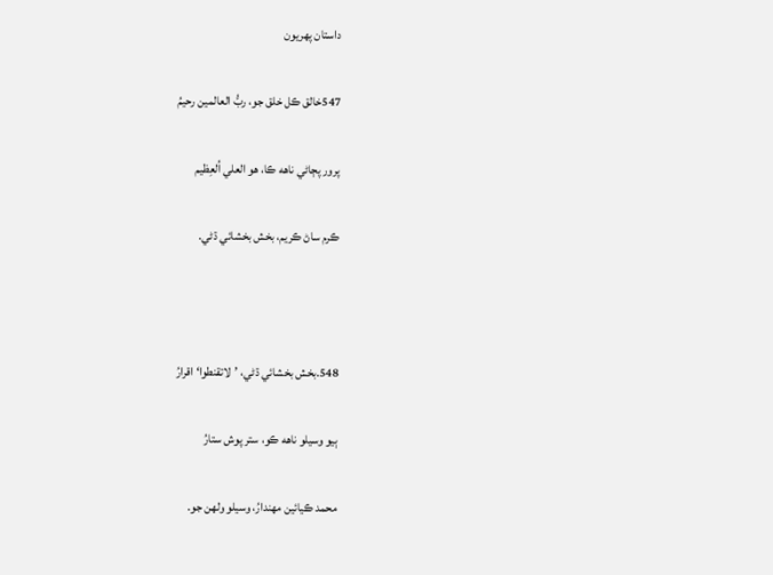داستان پهريون

547خالق ڪل خلق جو، ربُّ العالمين رحيمُ

پرور پڄاڻي ناهه ڪا، هو العلي اُلعِظيم

ڪرم ساڻ ڪريم، بخش بخشائي ڌڻي.



548.بخش بخشائي ڌڻي، ’لاتقنطوا‘ اقرارُ

ٻيو وسيلو ناهه ڪو، ستر پوش ستارُ

محمد ڪيائين مهندارُ، وسيلو ولهن جو.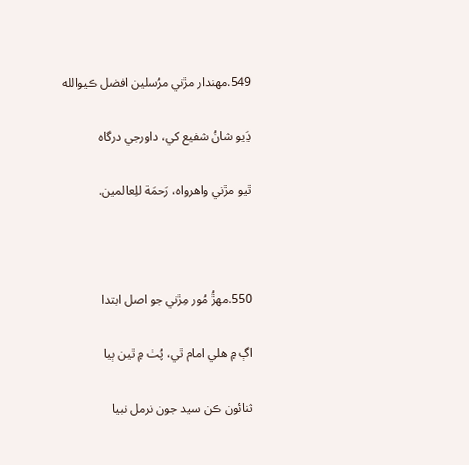549.مهندار مڙني مرُسلين افضل ڪيوالله

ڍَيو شانُ شفيع کي، داورجي درگاه

ٿيو مڙني واهرواه، رَحمَة للِعالمين.



550.مهڙُ مُور مِڙني جو اصل ابتدا

اڳ ۾ هلي امام ٿي، پُٺ ۾ ٿين ٻيا

ثنائون ڪن سيد جون نرمل نبيا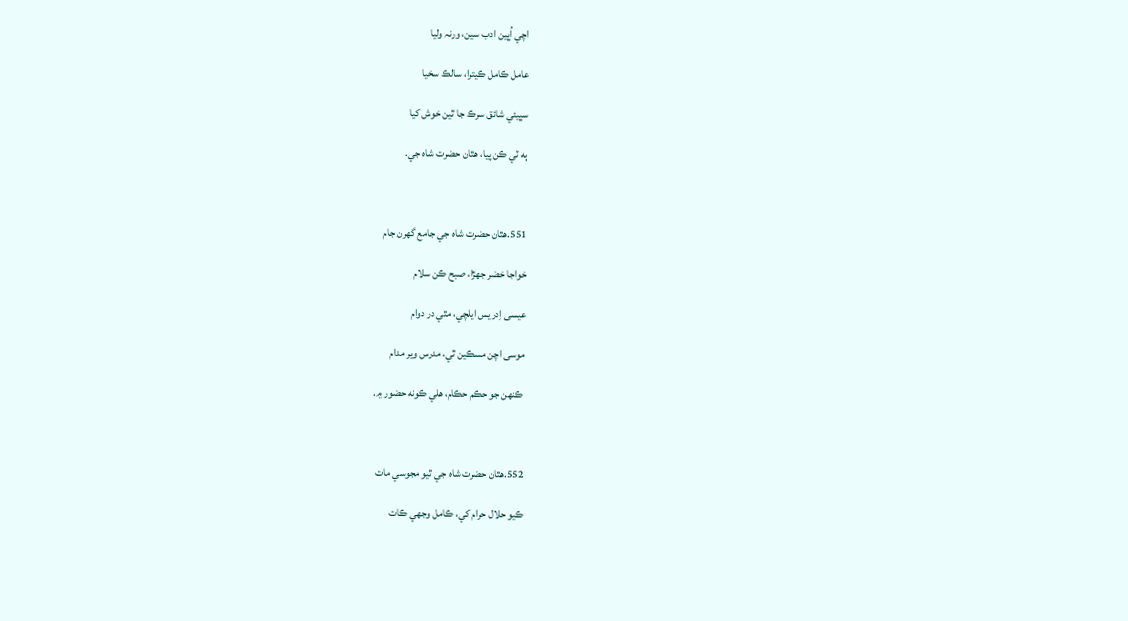اچي اُڀين ادب سين، ورنہ وليا

عامل ڪامل ڪيترا، سالڪ سخيا

سڀيئي شائق سرڪ جا ٿين خوش کيا

ٻه ٽي ڪن پيا، هٿان حضرت شاه جي.



551.هٿان حضرت شاه جي جامع گهرن جام

خواجا خضر جهڙا، صبح ڪن سلام

عيسى اِدريس ايلچي، مٿي در دوام

موسى اچن مسڪين ٿي، مدرس وير مدام

 ڪنهن جو حڪم حڪام، هلي ڪونه حضور ۾.



552.هٿان حضرت شاه جي ٿيو مجوسي مات

ڪيو حلال حرام کي، ڪامل وجهي ڪات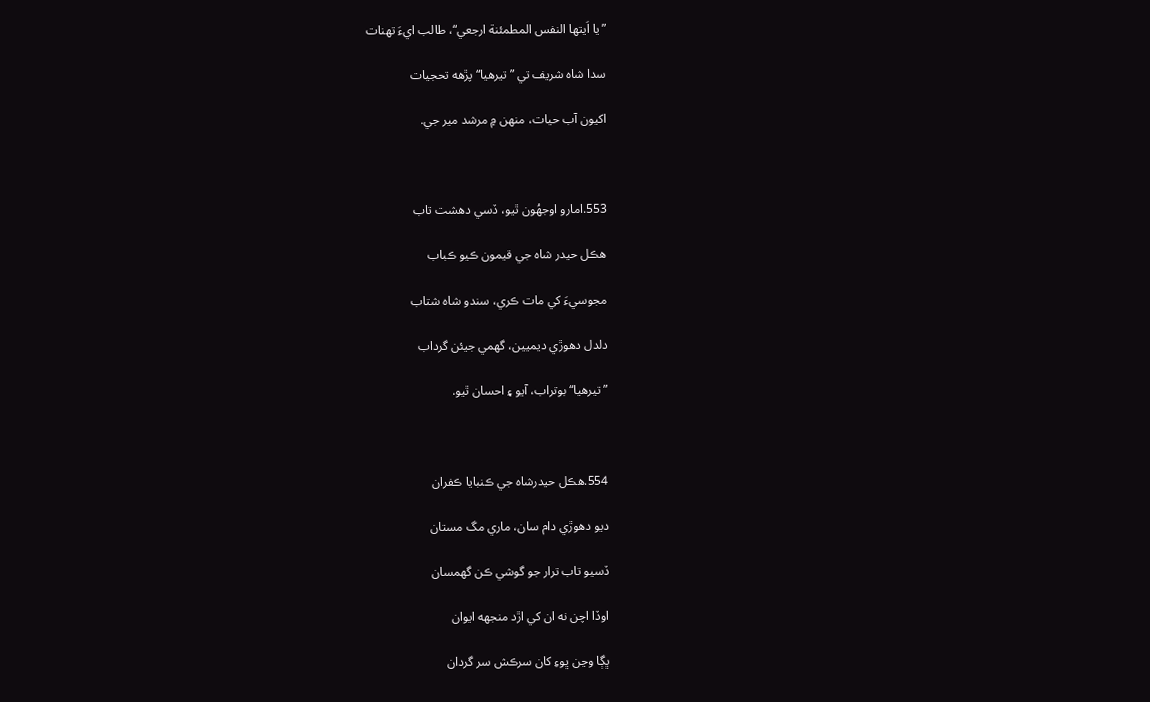”يا اَيتها النفس المطمئنة ارجعي“، طالب ايءَ تهنات

سدا شاه شريف تي ”تيرهيا“ پڙهه تحجيات

اکيون آب حيات، منهن ۾ مرشد مير جي.



553.امارو اوجهُون ٿيو، ڏسي دهشت تاب

هڪل حيدر شاه جي قيمون ڪيو ڪباب

مجوسيءَ کي مات ڪري، سندو شاه شتاب

دلدل دهوڙي ديميين، گهمي جيئن گرداب

”تيرهيا“ بوتراب، آيو ۽ احسان ٿيو.



554.هڪل حيدرشاه جي ڪنبايا ڪفران

ديو دهوڙي دام سان، ماري مگ مستان

ڏسيو تاب ترار جو گوشي ڪن گهمسان

اوڏا اچن نه ان کي اڙد منجهه ايوان

ڀڳا وڃن ڀوءِ کان سرڪش سر گردان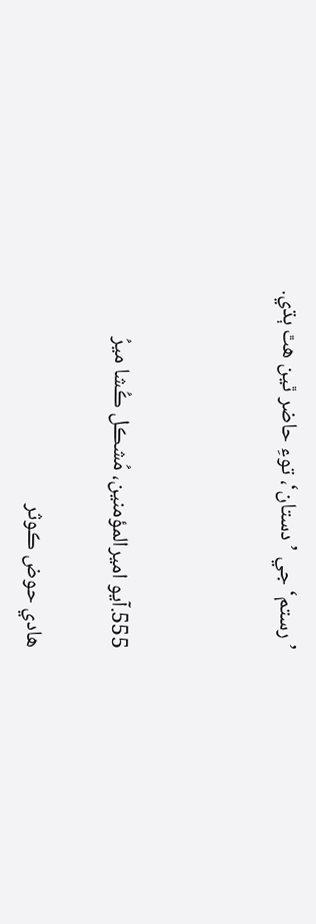’رستم‘ جي ’دستان‘، توءِ حاضر ٿين هٿ ٻڌي.



555.آيو اميرالمؤمنين، مُشڪل ڪُشا ميرُ

هادي حوض ڪوثر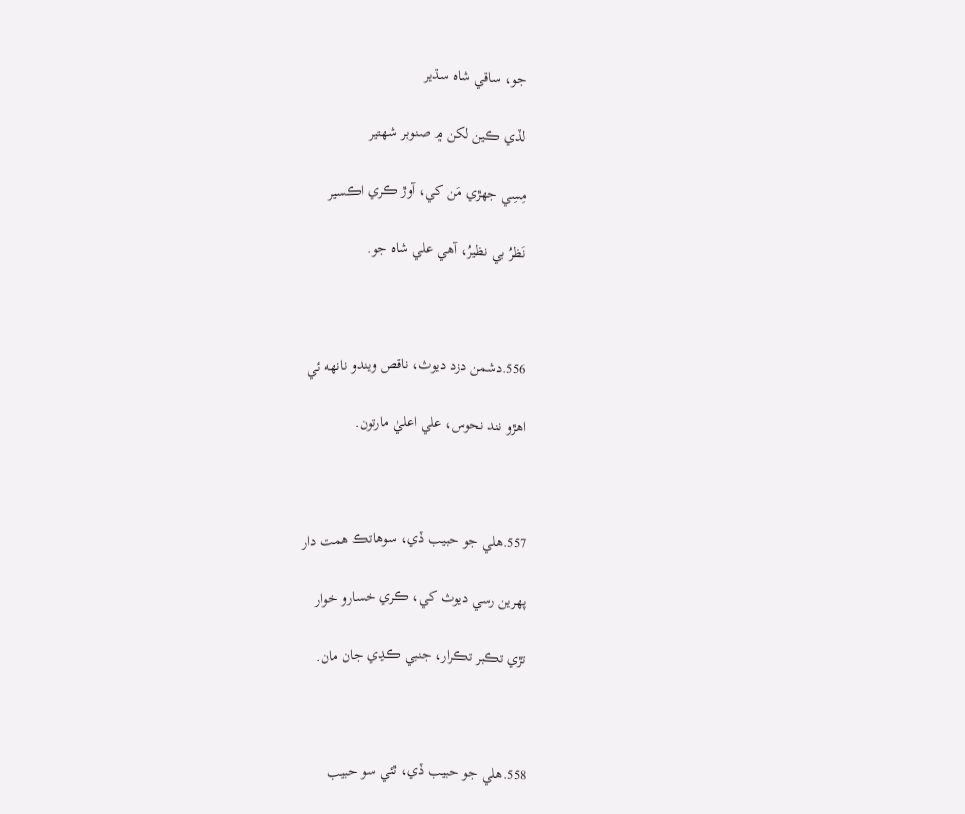جو، ساقي شاه سڌير

لڏي ڪين لکن ۾ صنوبر شهتير

مِسِي جهڙي مَن کي، آوڙ ڪري اڪسير

نَظرُ بي نظيرُ، آهي علي شاه جو.



556.دشمن دزد ديوث، ناقص ويندو نانهه ئي

اهڙو نند نحوس، علي اعليٰ مارتون.



557.هلي جو حبيب ڏي، سوهاتڪ همت دار

پهرين رسي ديوث کي، ڪري خسارو خوار

تڙي تڪبر تڪرار، جنبي ڪڍي جان مان.



558.هلي جو حبيب ڏي، ٿئي سو حبيب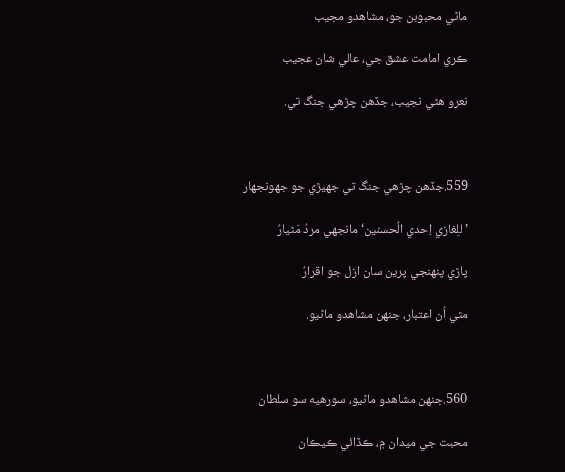ماڻي محبوبن جو، مشاهدو مجيب

ڪري امامت عشق جي، عالي شان عجيب

نعرو هڻي نجيب، جڏهن چڙهي جنگ تي.



559.جڏهن چڙهي جنگ تي جهيڙي جو جهونجهار

’للِغازي اِحدي الُحسنين‘ مانجهي مردُ مَڻيارُ

پاڙي پنهنجي پرين سان ازل جو اقرارُ

مٿي اُن اعتبار، جنهن مشاهدو ماڻيو.



560.جنهن مشاهدو ماڻيو، سورهيه سو سلطان

محبت جي ميدان ۾، ڪڏائي ڪيڪان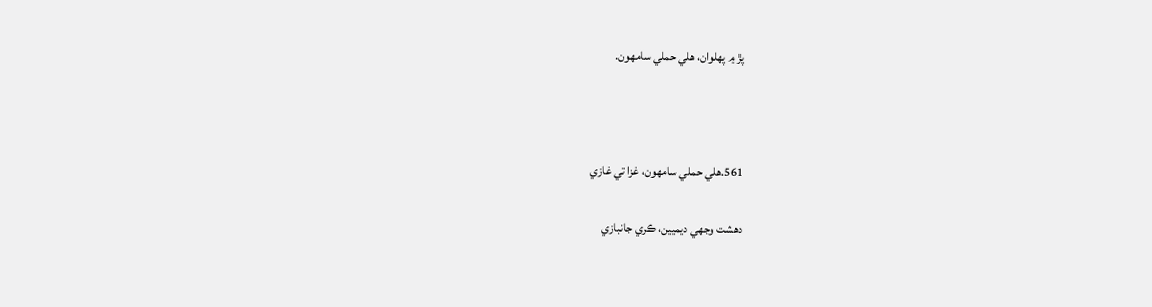پڙ ۾ پهلوان، هلي حملي سامهون.



561.هلي حملي سامهون، غزا تي غازي

دهشت وجهي ديميين، ڪري جانبازي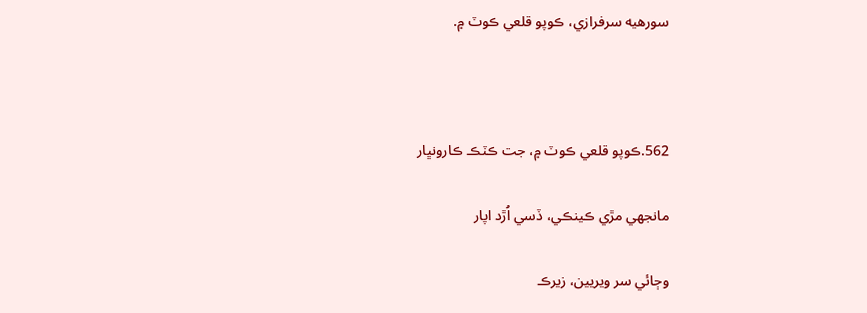سورهيه سرفرازي، ڪوپو قلعي ڪوٽ ۾.



562.ڪوپو قلعي ڪوٽ ۾، جت ڪٽڪ ڪارونڀار

مانجهي مڙي ڪينڪي، ڏسي اُڙد اپار

وڄائي سر ويريين، زيرڪ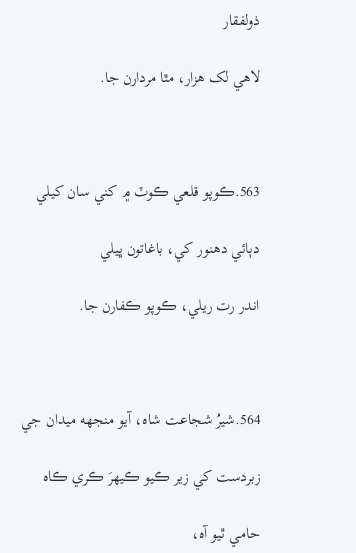ذولفقار

لاهي لک هزار، مٿا مردارن جا.



563.ڪوپو قلعي ڪوٽ ۾ کني سان کيلي

دٻائي دهنور کي، باغاتون ڀيلي

اندر رت ريلي، ڪوپو ڪفارن جا.



564.شيرُ شجاعت شاه، آيو منجهه ميدان جي

زبردست کي زير ڪيو ڪيهرَ ڪري ڪاه

حامي ٿيو آه،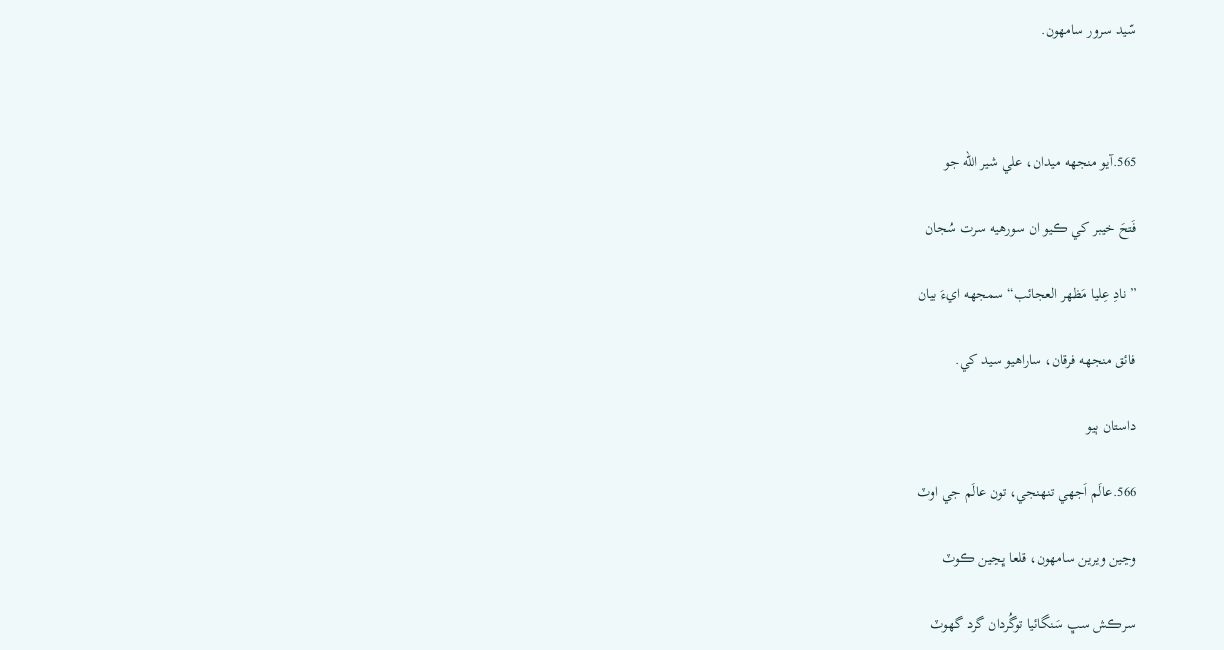سّيد سرور سامهون.



565.آيو منجهه ميدان، علي شير الله جو

فَتحَ خيبر کي ڪيو ان سورهيه سرت سُجان

”نادِ عِليا مَظهر العجائب“ سمجهه ايءَ بيان

فائق منجهه فرقان، ساراهيو سيد کي.

داستان ٻيو

566.عالَم اَجهي تنهنجي، تون عالَم جي اوٽ

وڃين ويرين سامهون، قلعا ڀڃين ڪوٽ

سرڪش سڀ سَنگائيا توگُردان گرد گهوٽ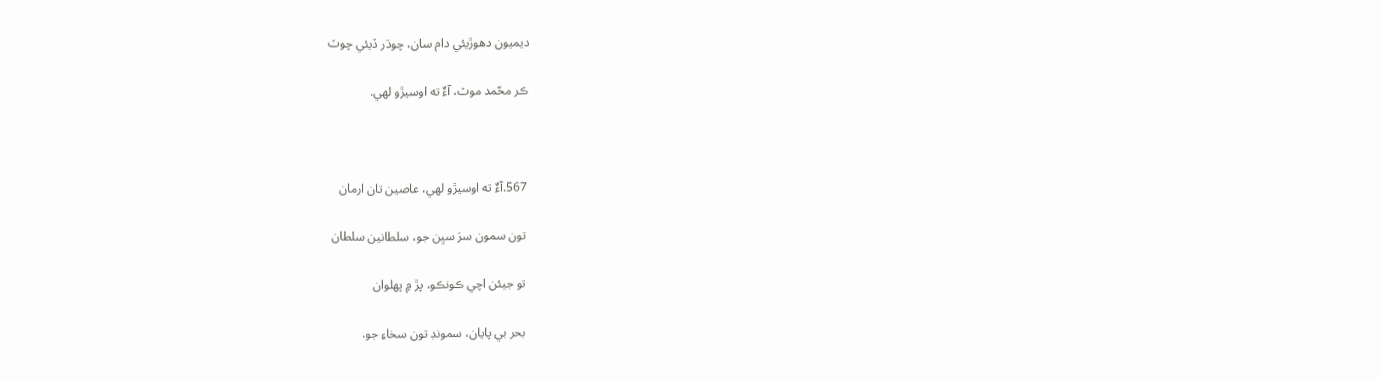ديميون دهوڙيئي دام سان، چوڌر ڏيئي چوٽ

ڪر محّمد موٽ، آءٌ ته اوسيڙو لهي.



567.آءٌ ته اوسيڙو لهي، عاصين تان ارمان

تون سمون سرَ سڀن جو، سلطانين سلطان

تو جيئن اچي ڪونڪو، پڙ ۾ پهلوان

بحر بي پايان، سمونڊ تون سخاءِ جو.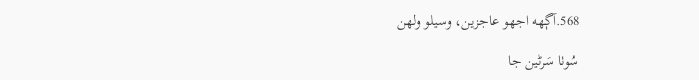568.آڳهه اجهو عاجزين، وسيلو ولهن

سُوٺا سَرڻين جا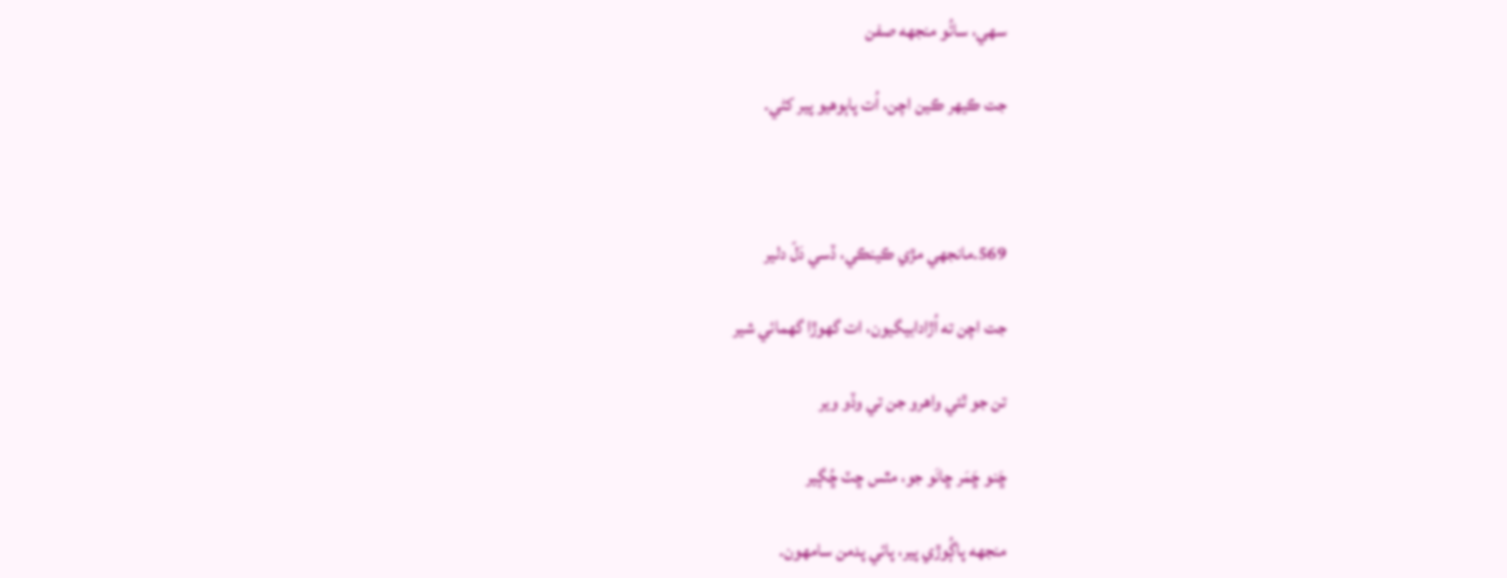سهي، سائُو منجهه صفن

جت ڪيهر ڪين اچن، اُت پاٻوهيو پير کڻي.



569.مانجهي مڙي ڪينڪي، ڏسي دَلّ دلير

جت اچن ته اُڙادابيگيون، ات گهوڙا گهمائي شير

تن جو ٿئي واهرو جن تي وڏو وير

ڇَنو ڇَمَر ڇانَو جو، مٿس ڇٽ ڇُڳير

منجهه پاڳُوڙي پير، پائي پدمن سامهون.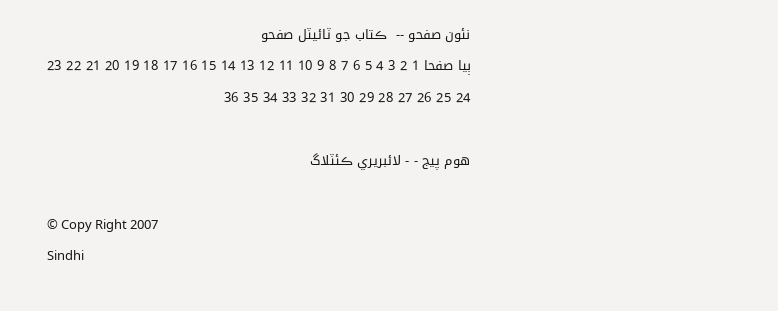نئون صفحو --  ڪتاب جو ٽائيٽل صفحو
ٻيا صفحا 1 2 3 4 5 6 7 8 9 10 11 12 13 14 15 16 17 18 19 20 21 22 23 24 25 26 27 28 29 30 31 32 33 34 35 36

هوم پيج - - لائبريري ڪئٽلاگ

© Copy Right 2007
Sindhi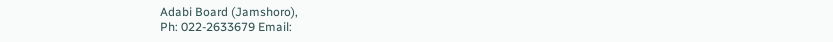Adabi Board (Jamshoro),
Ph: 022-2633679 Email: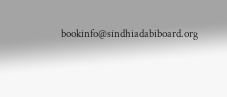bookinfo@sindhiadabiboard.org